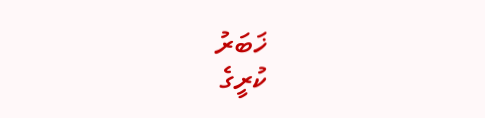ޚަބަރު
ކުރީގެ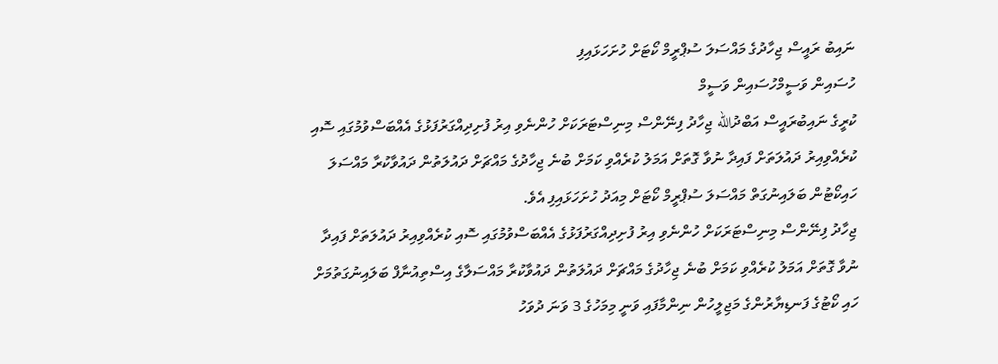ނައިބު ރައީސް ޖިހާދުގެ މައްސަލަ ސުޕްރީމް ކޯޓަށް ހުށަހަޅައިފި
ހުސައިން ވަސީމްހުސައިން ވަސީމް
ކުރީގެ ނައިބުރައީސް އަބްދުالله ޖިހާދު ފިނޭންސް މިނިސްޓަރަކަށް ހުންނެވި އިރު ފުށިދިއްގަރުފަޅުގެ އެއްބަސްވުމުގައި ސޮއި ކުރެއްވިއިރު ދައުލަތަށް ފައިދާ ނުވާ ގޮތަށް އަމަލު ކުރެއްވި ކަމަށް ބުނެ ޖިހާދުގެ މައްޗަށް ދައުލަތުން ދައުވާކުރާ މައްސަލަ ހައިކޯޓުން ބަލައިނުގަތް މައްސަލަ ސުޕްރީމް ކޯޓަށް މިއަދު ހުށަހަޅައިފި އެވެ.
ޖިހާދު ފިނޭންސް މިނިސްޓަރަކަށް ހުންނެވި އިރު ފުށިދިއްގަރުފަޅުގެ އެއްބަސްވުމުގައި ސޮއި ކުރެއްވިއިރު ދައުލަތަށް ފައިދާ ނުވާ ގޮތަށް އަމަލު ކުރެއްވި ކަމަށް ބުނެ ޖިހާދުގެ މައްޗަށް ދައުލަތުން ދައުވާކުރާ މައްސަލާގެ އިސްތިއުނާފް ބަލައިނުގަތުމަށް ހައި ކޯޓުގެ ފަނޑިޔާރުންގެ މަޖިލީހުން ނިންމާފައި ވަނީ މިމަހުގެ 3 ވަނަ ދުވަހު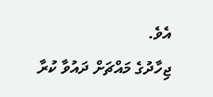އެވެ.
ޖިހާދުގެ މައްޗަށް ދައުވާ ކުރާ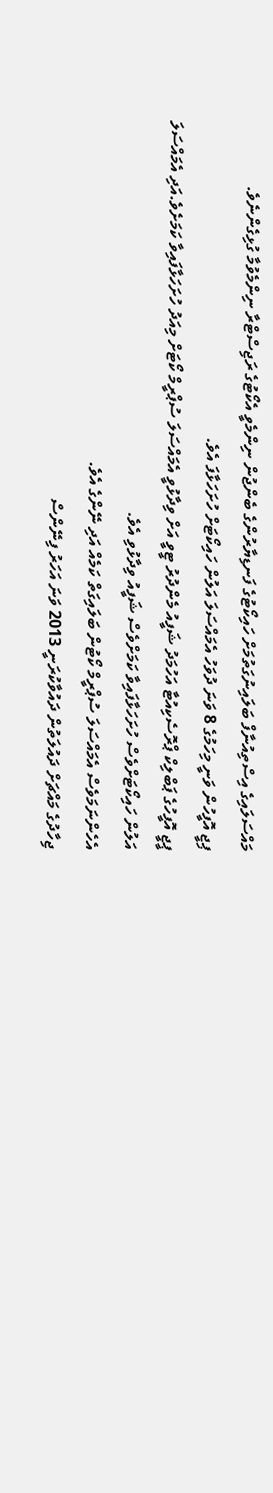މައްސަލައިގެ އިސްތިއުނާފް ބަލައިނުގަތުމަށް ހައިކޯޓުގެ ފަނޑިޔާރުންގެ ބެންޖުން ނިންމެވީ އެކޯޓުގެ ރަޖިސްޓްރާ ނިންމެވުމާ ގުޅިގެންނެވެ.
ޕިޖީ އޮފީހުން ވަނީ މިހަމުގެ 8 ވަނަ ދުވަހު އެމައްސަލަ އަލުން ހައިކޯޓަށް ހުށަހަޅާފަ އެވެ.
ޕީޖީ އޮފީހުގެ ޕަބްލިކް ޕްރޮސެކިއުޓާ އަހުމަދު ޝަފީއު މެންދުރު ޓީވީ އަށް ވިދާޅުވީ އެމައްސަލަ ސުޕްރީމް ކޯޓަށް މިއަދު ހުށަހަޅާފައިވާ ކަމަށެވެ.އަދި އެމައްސަލަ އަލުން ހައިކޯޓަށްވެސް ހުށަހަޅާފައިވާ ކަމަށްވެސް ޝަފީއު ވިދާޅުވި އެވެ.
އެހެންނަމަވެސް އެމައްސަލަ ސުޕްރީމް ކޯޓުން ބަލައިގަތް ކަމެއް އަދި ނޭންގެ އެވެ.
ޖިހާދުގެ މައްޗަށް ދައުލަތުން ދައުވާކުރަނީ 2013 ވަނަ އަހަރު ފިނޭންސް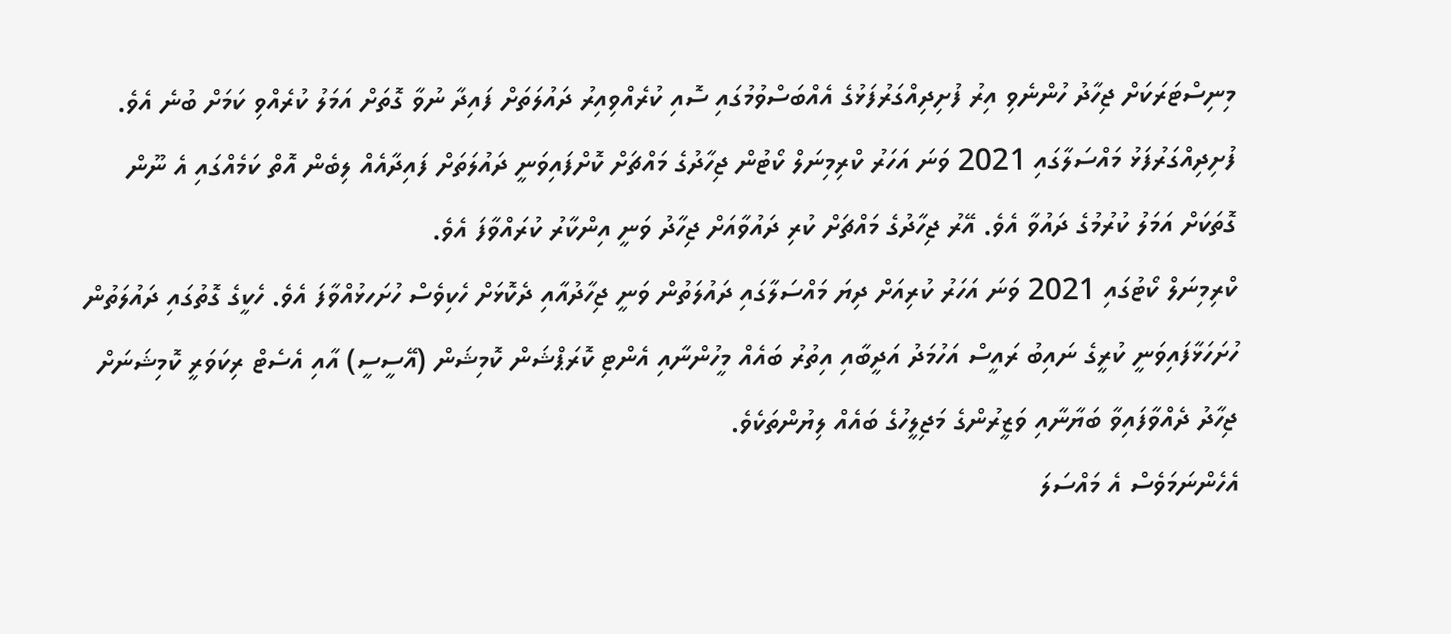މިނިސްޓަރަކަށް ޖިހާދު ހުންނެވި އިރު ފުށިދިއްގަރުފަޅުގެ އެއްބަސްވުމުގައި ސޮއި ކުރެއްވިއިރު ދައުލަތަށް ފައިދާ ނުވާ ގޮތަށް އަމަލު ކުރެއްވި ކަމަށް ބުނެ އެވެ.
ފުށިދިއްގަރުފަޅު މައްސަލާގައި 2021 ވަނަ އަހަރު ކްރިމިނަލް ކޯޓުން ޖިހާދުގެ މައްޗަށް ކޮށްފައިވަނީ ދައުލަތަށް ފައިދާއެއް ލިބެން އޮތް ކަމެއްގައި އެ ނޫން ގޮތަކަށް އަމަލު ކުރުމުގެ ދައުވާ އެވެ. އޭރު ޖިހާދުގެ މައްޗަށް ކުރި ދައުވާއަށް ޖިހާދު ވަނީ އިންކާރު ކުރައްވާފަ އެވެ.
ކްރިމިނަލް ކޯޓުގައި 2021 ވަނަ އަހަރު ކުރިއަށް ދިޔަ މައްސަލާގައި ދައުލަތުން ވަނީ ޖިހާދުއާއި ދެކޮޅަށް ހެކިވެސް ހުށަހޅުއްވާފަ އެވެ. ހެކީގެ ގޮތުގައި ދައުލަތުން ހުށަހަޅާފައިވަނީ ކުރީގެ ނައިބު ރައީސް އަހުމަދު އަދީބާއި އިތުރު ބައެއް މީހުންނާއި އެންޓި ކޮރަޕްޝަން ކޮމިޝަން (އޭސީސީ) އާއި އެސެޓް ރިކަވަރީ ކޮމިޝަނަށް ޖިހާދު ދެއްވާފައިވާ ބަޔާނާއި ވަޒީރުންގެ މަޖިލީހުގެ ބައެއް ލިޔުންތަކެވެ.
އެހެންނަމަވެސް އެ މައްސަލަ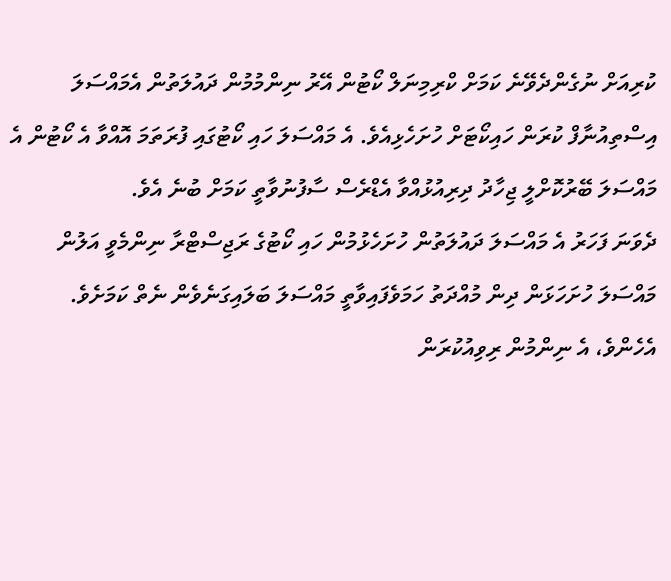ކުރިއަށް ނުގެންދެވޭނެ ކަމަށް ކްރިމިނަލް ކޯޓުން އޭރު ނިންމުމުން ދައުލަތުން އެމައްސަލަ އިސްތިއުނާފް ކުރަން ހައިކޯޓަށް ހުށަހެޅިއެވެ. އެ މައްސަލަ ހައި ކޯޓުގައި ފުރަތަމަ އޮއްވާ އެ ކޯޓުން އެ މައްސަލަ ބޭރުކޮށްލީ ޖިހާދު ދިރިއުޅުއްވާ އެޑްރެސް ސާފުނުވާތީ ކަމަށް ބުނެ އެވެ.
ދެވަނަ ފަހަރު އެ މައްސަލަ ދައުލަތުން ހުށަހެޅުމުން ހައި ކޯޓުގެ ރަޖިސްޓްރާ ނިންމެވީ އަލުން މައްސަލަ ހުށަހަޅަން ދިން މުއްދަތު ހަމަވެފައިވާތީ މައްސަލަ ބަލައިގަނެވެން ނެތް ކަމަށެވެ.
އެހެންވެ، އެ ނިންމުން ރިވިއުކުރަން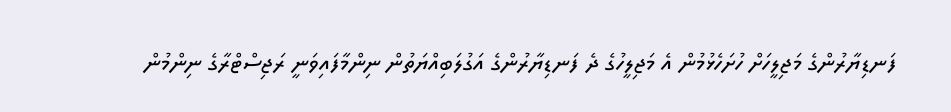ފަނޑިޔާރުންގެ މަޖިލީހަށް ހުށަހެޅުމުން އެ މަޖިލީހުގެ ދެ ފަނޑިޔާރުންގެ އަގުލަބިއްޔަތުން ނިންމާފައިވަނީ ރަޖިސްޓްރާގެ ނިންމުން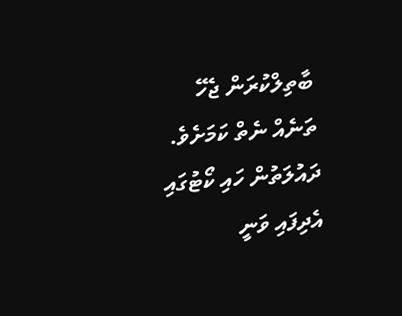ބާތިލްކުރަން ޖެހޭ ތަނެއް ނެތް ކަމަށެވެ.
ދައުލަތުން ހައި ކޯޓުގައި އެދިފައި ވަނީ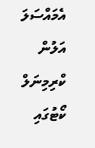އެމައްސަލަ އަލުން ކްރިމިނަލް ކޯޓުގައި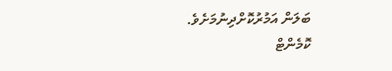ބަލަން އަމުރުކޮށްދިނުމަށެވެ.
ކޮމެންޓް